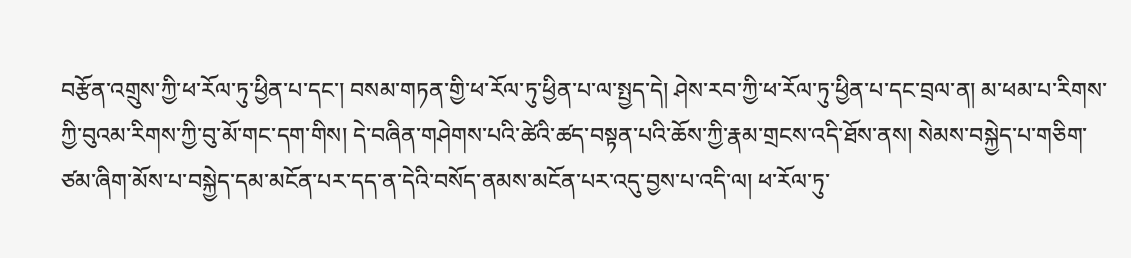བརྩོན་འགྲུས་ཀྱི་ཕ་རོལ་ཏུ་ཕྱིན་པ་དང་། བསམ་གཏན་གྱི་ཕ་རོལ་ཏུ་ཕྱིན་པ་ལ་སྤྱད་དེ། ཤེས་རབ་ཀྱི་ཕ་རོལ་ཏུ་ཕྱིན་པ་དང་བྲལ་ན། མ་ཕམ་པ་རིགས་ཀྱི་བུའམ་རིགས་ཀྱི་བུ་མོ་གང་དག་གིས། དེ་བཞིན་གཤེགས་པའི་ཚེའི་ཚད་བསྟན་པའི་ཆོས་ཀྱི་རྣམ་གྲངས་འདི་ཐོས་ནས། སེམས་བསྐྱེད་པ་གཅིག་ཙམ་ཞིག་མོས་པ་བསྐྱེད་དམ་མངོན་པར་དད་ན་དེའི་བསོད་ནམས་མངོན་པར་འདུ་བྱས་པ་འདི་ལ། ཕ་རོལ་ཏུ་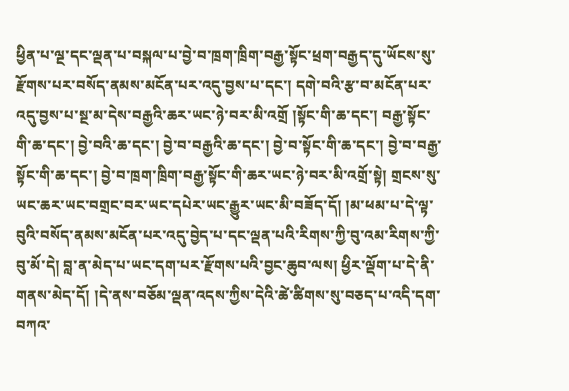ཕྱིན་པ་ལྔ་དང་ལྡན་པ་བསྐལ་པ་བྱེ་བ་ཁྲག་ཁྲིག་བརྒྱ་སྟོང་ཕྲག་བརྒྱད་དུ་ཡོངས་སུ་རྫོགས་པར་བསོད་ནམས་མངོན་པར་འདུ་བྱས་པ་དང་། དགེ་བའི་རྩ་བ་མངོན་པར་འདུ་བྱས་པ་སྔ་མ་དེས་བརྒྱའི་ཆར་ཡང་ཉེ་བར་མི་འགྲོ །སྟོང་གི་ཆ་དང་། བརྒྱ་སྟོང་གི་ཆ་དང་། བྱེ་བའི་ཆ་དང་། བྱེ་བ་བརྒྱའི་ཆ་དང་། བྱེ་བ་སྟོང་གི་ཆ་དང་། བྱེ་བ་བརྒྱ་སྟོང་གི་ཆ་དང་། བྱེ་བ་ཁྲག་ཁྲིག་བརྒྱ་སྟོང་གི་ཆར་ཡང་ཉེ་བར་མི་འགྲོ་སྟེ། གྲངས་སུ་ཡང་ཆར་ཡང་བགྲང་བར་ཡང་དཔེར་ཡང་རྒྱུར་ཡང་མི་བཟོད་དོ། །མ་ཕམ་པ་དེ་ལྟ་བུའི་བསོད་ནམས་མངོན་པར་འདུ་བྱེད་པ་དང་ལྡན་པའི་རིགས་ཀྱི་བུ་འམ་རིགས་ཀྱི་བུ་མོ་དེ། བླ་ན་མེད་པ་ཡང་དག་པར་རྫོགས་པའི་བྱང་ཆུབ་ལས། ཕྱིར་ལྡོག་པ་དེ་ནི་གནས་མེད་དོ། །དེ་ནས་བཅོམ་ལྡན་འདས་ཀྱིས་དེའི་ཚེ་ཚིགས་སུ་བཅད་པ་འདི་དག་བཀའ་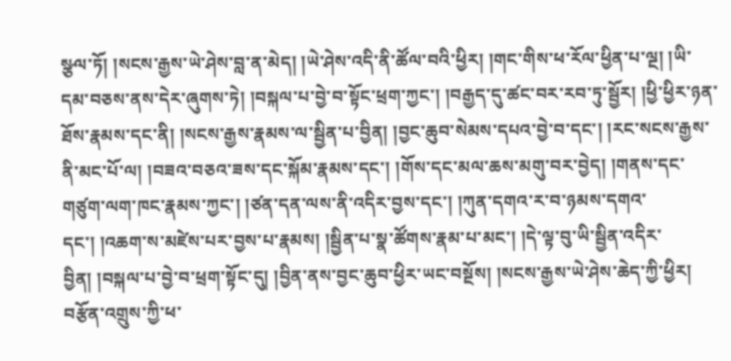སྩལ་ཏོ། །སངས་རྒྱས་ཡེ་ཤེས་བླ་ན་མེད། །ཡེ་ཤེས་འདི་ནི་ཚོལ་བའི་ཕྱིར། །གང་གིས་ཕ་རོལ་ཕྱིན་པ་ལྔ། །ཡི་དམ་བཅས་ནས་དེར་ཞུགས་ཏེ། །བསྐལ་པ་བྱེ་བ་སྟོང་ཕྲག་ཀྱང་། །བརྒྱད་དུ་ཚང་བར་རབ་ཏུ་སྦྱོར། །ཕྱི་ཕྱིར་ཉན་ཐོས་རྣམས་དང་ནི། །སངས་རྒྱས་རྣམས་ལ་སྦྱིན་པ་བྱིན། །བྱང་ཆུབ་སེམས་དཔའ་བྱེ་བ་དང་། །རང་སངས་རྒྱས་ནི་མང་པོ་ལ། །བཟའ་བཅའ་ཟས་དང་སྐོམ་རྣམས་དང་། །གོས་དང་མལ་ཆས་མགུ་བར་བྱེད། །གནས་དང་གཙུག་ལག་ཁང་རྣམས་ཀྱང་། །ཙན་དན་ལས་ནི་འདིར་བྱས་དང་། །ཀུན་དགའ་ར་བ་ཉམས་དགའ་དང་། །འཆག་ས་མཛེས་པར་བྱས་པ་རྣམས། །སྦྱིན་པ་སྣ་ཚོགས་རྣམ་པ་མང་། །དེ་ལྟ་བུ་ཡི་སྦྱིན་འདིར་བྱིན། །བསྐལ་པ་བྱེ་བ་ཕྲག་སྟོང་དུ། །བྱིན་ནས་བྱང་ཆུབ་ཕྱིར་ཡང་བསྔོས། །སངས་རྒྱས་ཡེ་ཤེས་ཆེད་ཀྱི་ཕྱིར།
བརྩོན་འགྲུས་ཀྱི་ཕ་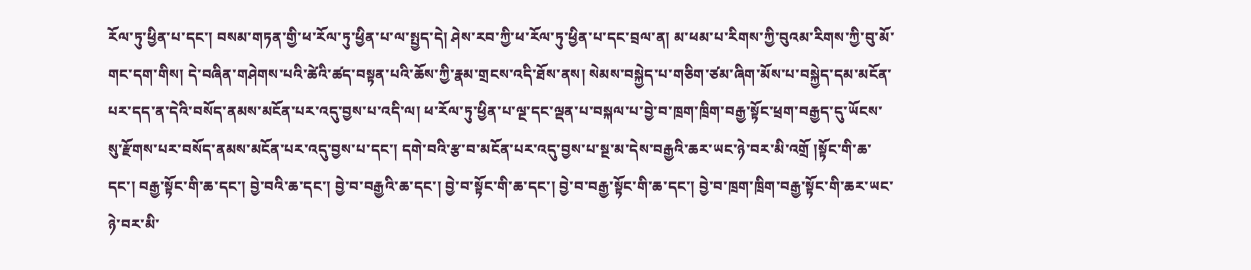རོལ་ཏུ་ཕྱིན་པ་དང་། བསམ་གཏན་གྱི་ཕ་རོལ་ཏུ་ཕྱིན་པ་ལ་སྤྱད་དེ། ཤེས་རབ་ཀྱི་ཕ་རོལ་ཏུ་ཕྱིན་པ་དང་བྲལ་ན། མ་ཕམ་པ་རིགས་ཀྱི་བུའམ་རིགས་ཀྱི་བུ་མོ་གང་དག་གིས། དེ་བཞིན་གཤེགས་པའི་ཚེའི་ཚད་བསྟན་པའི་ཆོས་ཀྱི་རྣམ་གྲངས་འདི་ཐོས་ནས། སེམས་བསྐྱེད་པ་གཅིག་ཙམ་ཞིག་མོས་པ་བསྐྱེད་དམ་མངོན་པར་དད་ན་དེའི་བསོད་ནམས་མངོན་པར་འདུ་བྱས་པ་འདི་ལ། ཕ་རོལ་ཏུ་ཕྱིན་པ་ལྔ་དང་ལྡན་པ་བསྐལ་པ་བྱེ་བ་ཁྲག་ཁྲིག་བརྒྱ་སྟོང་ཕྲག་བརྒྱད་དུ་ཡོངས་སུ་རྫོགས་པར་བསོད་ནམས་མངོན་པར་འདུ་བྱས་པ་དང་། དགེ་བའི་རྩ་བ་མངོན་པར་འདུ་བྱས་པ་སྔ་མ་དེས་བརྒྱའི་ཆར་ཡང་ཉེ་བར་མི་འགྲོ །སྟོང་གི་ཆ་དང་། བརྒྱ་སྟོང་གི་ཆ་དང་། བྱེ་བའི་ཆ་དང་། བྱེ་བ་བརྒྱའི་ཆ་དང་། བྱེ་བ་སྟོང་གི་ཆ་དང་། བྱེ་བ་བརྒྱ་སྟོང་གི་ཆ་དང་། བྱེ་བ་ཁྲག་ཁྲིག་བརྒྱ་སྟོང་གི་ཆར་ཡང་ཉེ་བར་མི་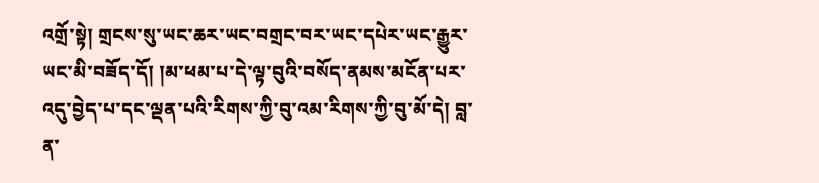འགྲོ་སྟེ། གྲངས་སུ་ཡང་ཆར་ཡང་བགྲང་བར་ཡང་དཔེར་ཡང་རྒྱུར་ཡང་མི་བཟོད་དོ། །མ་ཕམ་པ་དེ་ལྟ་བུའི་བསོད་ནམས་མངོན་པར་འདུ་བྱེད་པ་དང་ལྡན་པའི་རིགས་ཀྱི་བུ་འམ་རིགས་ཀྱི་བུ་མོ་དེ། བླ་ན་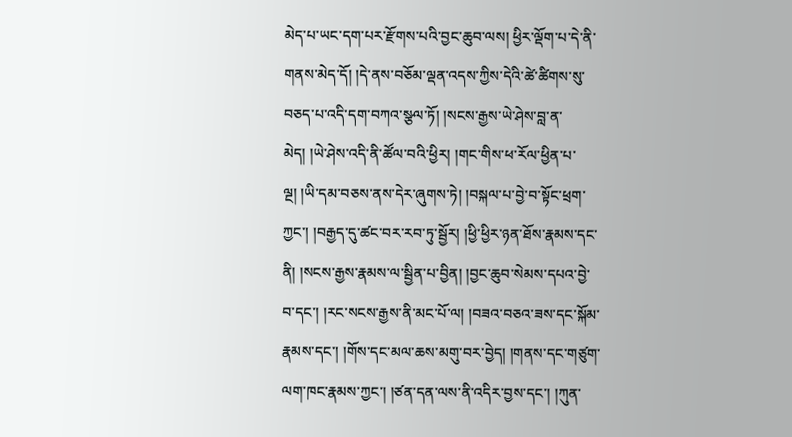མེད་པ་ཡང་དག་པར་རྫོགས་པའི་བྱང་ཆུབ་ལས། ཕྱིར་ལྡོག་པ་དེ་ནི་གནས་མེད་དོ། །དེ་ནས་བཅོམ་ལྡན་འདས་ཀྱིས་དེའི་ཚེ་ཚིགས་སུ་བཅད་པ་འདི་དག་བཀའ་སྩལ་ཏོ། །སངས་རྒྱས་ཡེ་ཤེས་བླ་ན་མེད། །ཡེ་ཤེས་འདི་ནི་ཚོལ་བའི་ཕྱིར། །གང་གིས་ཕ་རོལ་ཕྱིན་པ་ལྔ། །ཡི་དམ་བཅས་ནས་དེར་ཞུགས་ཏེ། །བསྐལ་པ་བྱེ་བ་སྟོང་ཕྲག་ཀྱང་། །བརྒྱད་དུ་ཚང་བར་རབ་ཏུ་སྦྱོར། །ཕྱི་ཕྱིར་ཉན་ཐོས་རྣམས་དང་ནི། །སངས་རྒྱས་རྣམས་ལ་སྦྱིན་པ་བྱིན། །བྱང་ཆུབ་སེམས་དཔའ་བྱེ་བ་དང་། །རང་སངས་རྒྱས་ནི་མང་པོ་ལ། །བཟའ་བཅའ་ཟས་དང་སྐོམ་རྣམས་དང་། །གོས་དང་མལ་ཆས་མགུ་བར་བྱེད། །གནས་དང་གཙུག་ལག་ཁང་རྣམས་ཀྱང་། །ཙན་དན་ལས་ནི་འདིར་བྱས་དང་། །ཀུན་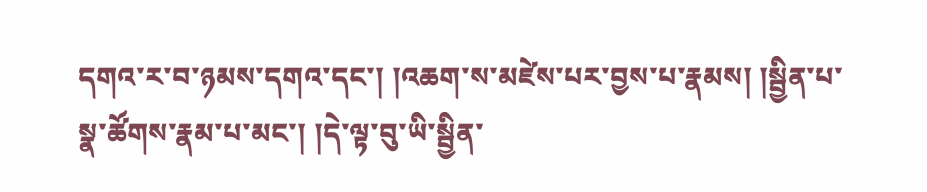དགའ་ར་བ་ཉམས་དགའ་དང་། །འཆག་ས་མཛེས་པར་བྱས་པ་རྣམས། །སྦྱིན་པ་སྣ་ཚོགས་རྣམ་པ་མང་། །དེ་ལྟ་བུ་ཡི་སྦྱིན་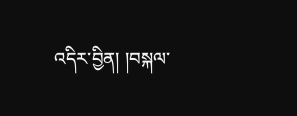འདིར་བྱིན། །བསྐལ་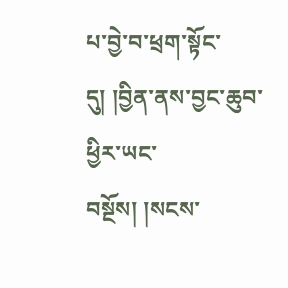པ་བྱེ་བ་ཕྲག་སྟོང་དུ། །བྱིན་ནས་བྱང་ཆུབ་ཕྱིར་ཡང་བསྔོས། །སངས་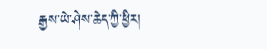རྒྱས་ཡེ་ཤེས་ཆེད་ཀྱི་ཕྱིར།